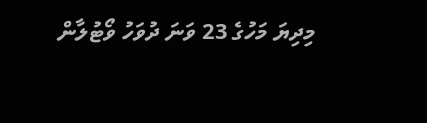މިދިޔަ މަހުގެ 23 ވަނަ ދުވަހު ވޯޓުލާން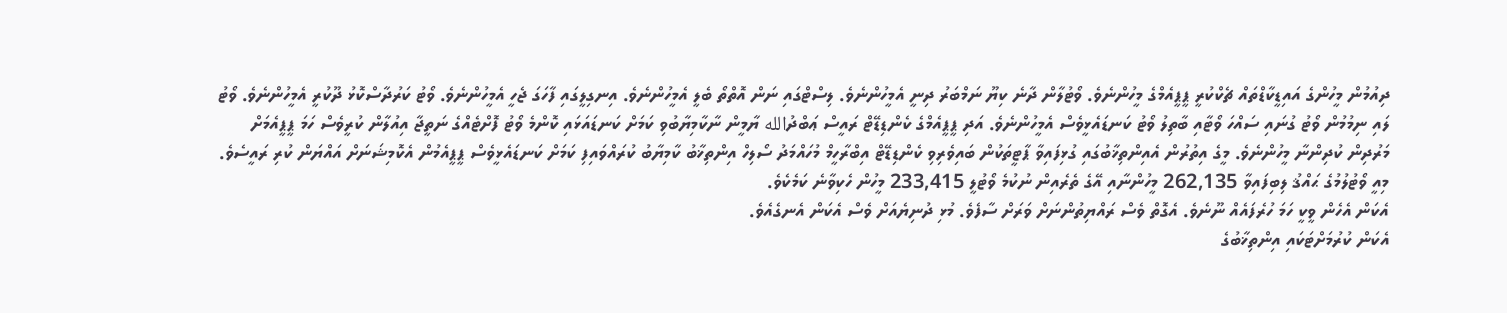ދިއުމުން މީހުންގެ އައިޑީކާޑްތައް ޗެކްކުރީ ޕީޕީއެމްގެ މީހުންނެވެ. ވޯޓުލާން ދާނެ ކިޔޫ ނަމްބަރު ދިނީ އެމީހުންނެވެ. ލިސްޓްގައި ނަން އޮތްތޯ ބެލީ އެމީހުންނެވެ. އިނގިލީގައި ފާހަގަ ޖެހީ އެމީހުންނެވެ. ވޯޓު ކަރުދާސްކޮޅު ދޫކުރީ އެމީހުންނެވެ. ވޯޓު ލައި ނިމުމުން ވޯޓު ގުނައި ސައްހަ ވޯޓާއި ބާތިލު ވޯޓު ކަނޑައެޅީވެސް އެމީހުންނެވެ. އަދި ޕީޕީއެމްގެ ކެންޑިޑޭޓް ރައީސް ޢަބްދުالله ޔާމީން ނާކާމިޔާބުވި ކަމަށް ކަނޑައަޅައި ކޮންމެ ވޯޓު ފޮށްޓެއްގެ ނަތީޖާ އިއުލާން ކުރީވެސް ހަމަ ޕީޕީއެމަށް މަރުދިން ކުދިންނާ މީހުންނެވެ. މީގެ އިތުރުން އެއިންތިޚާބުގައި ގުޅިފައިވާ ޕާޓީތަކުން ބައިވެރިވި ކެންޑިޑޭޓް އިބްރާހީމް މުހައްމަދު ސޯލިހް އިންތިޚާބު ކާމިޔާބު ކުރައްވައިފި ކަމަށް ކަނޑައެޅީވެސް ޕީޕީއެމުން އެކޮމިޝަނަށް އައްޔަން ކުރި ރައީސެވެ.
މިއީ ވޯޓުލުމުގެ ޙައްޤު ލިބިފައިވާ 262,135 މީހުންނާއި އޭގެ ތެރެއިން ނުކުމެ ވޯޓުލީ 233,415 މީހުން ހެކިވާނެ ކަމެކެވެ.
އެކަން އެހެން ވީކީ ހަމަ ހުރެފައެއް ނޫނެވެ. އެގޮތް ވެސް ރައްޔިތުންނަށް ވަރަށް ސާފެވެ. މުޅި ދުނިޔެއަށް ވެސް އެކަން އެނގެއެވެ.
އެކަން ކުރުމަށްޓަކައި އިންތިޚާބުގެ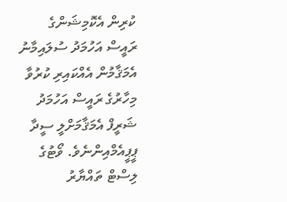ކުރިން އެކޮމިޝަންގެ ރައީސް އަހުމަދު ސުލައިމާނު އެމަޤާމުން އެއްކައިރި ކުރުވާ މިހާރުގެ ރައީސް އަހުމަދު ޝަރީފް އެމަޤާމަށްލީ ސީދާ ޕީޕީއެމްއިންނެވެ. ވޯޓުގެ ލިސްޓް ތައްޔާރު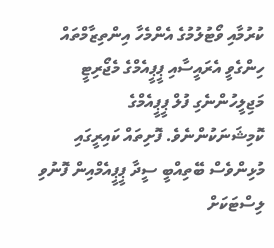ކުރުމާއި ވޯޓުލުމުގެ އެންމެހާ އިންތިޒާމްތައް ހިންގެވީ އެރައީސާއި ޕީޕީއެމްގެ މެޖޯރިޓީ މަޖިލީހުންނެގި ފުލް ޕީޕީއެމްގެ ކޮމިޝަނަކުންނެވެ. ފޮށިތައް ކައިރީގައި މުޅިންވެސް ބޭތިއްބީ ސީދާ ޕީޕީއެމްއިން ފޮނުވި ލިސްޓަކަށް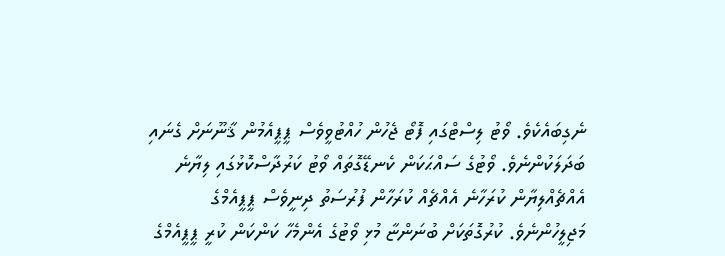ނެގިބައެކެވެ. ވޯޓު ލިސްޓްގައި ފޮޓޯ ޖެހުން ހުއްޓުވީވެސް ޕީޕީއެމުން ޤާނޫނަށް ގެނައި ބަދަލަކުންނެވެ. ވޯޓުގެ ސައްޙަކަން ކެނޑޭގޮތައް ވޯޓު ކަރުދާސްކޮޅުގައި ލިޔާނެ އެއްޗެއްލިޔާން ކުރަހާނެ އެއްޗެއް ކުރަހާން ފުރުސަތު ދިނީވެސް ޕީޕީއެމްގެ މަޖިލީހުންނެވެ. ކުރުގޮތަކަށް ބުނަންޏާ މުޅި ވޯޓުގެ އެންމެހާ ކަންކަން ކުރީ ޕީޕީއެމްގެ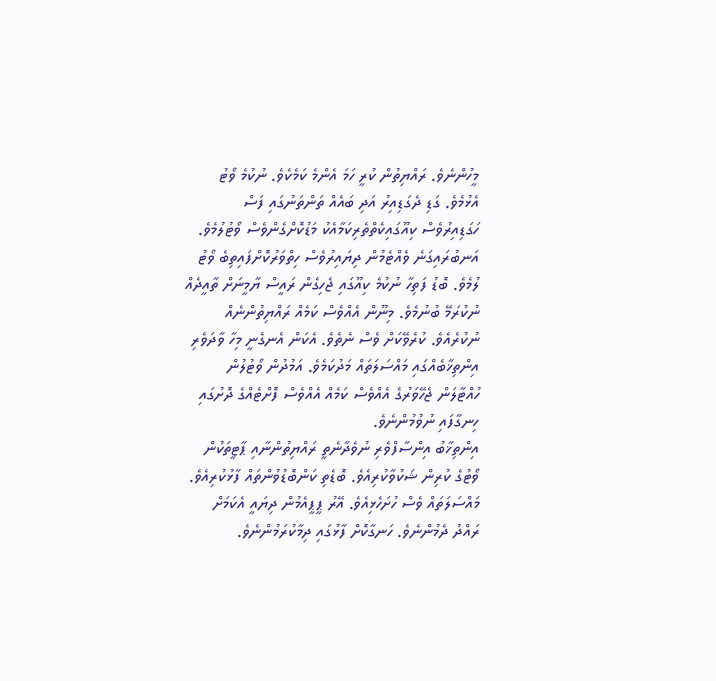މީހުންނެވެ. ރައްޔިތުން ކުރީ ހަމަ އެންމެ ކަމެކެވެ. ނުކުމެ ވޯޓު އެޅުމެވެ. ގަޑި ދެގަޑިއިރު އަދި ބައެއް ތަންތަނުގައި ފަސް ހަގަޑިއިރުވެސް ކިއޫގައިކެތްތެރިކަމާއެކު މަޑުކޮށްގެންވެސް ވޯޓުލުމެވެ. އަނބުރައިގަނެ ވެއްޓެމުން ދިޔައިރުވެސް ހިތްވަރުކޮށްފައިތިބެ ވޯޓު ލުމެވެ. ބޮޑު ފަތިހާ ނުކުމެ ކިއޫގައި ޖެހިގެން ރައީސް ޔާމީނަށް ތާއީދެއް ނުކުރަމޭ ބުނުމެވެ. މިނޫން އެއްވެސް ކަމެއް ރައްޔިތުންނެއް ނުކުރެއެވެ. ކުރެވޭކަށް ވެސް ނެތެވެ. އެކަން އެނގެނީ މިހާ ވާދަވެރި އިންތިޚާބެއްގައި މައްސަލަތައް މަދުކަމެވެ. އަމުދުން ވޯޓުލުން ހުއްޓާލަން ޖެހޭވަރުގެ އެއްވެސް ކަމެއް އެއްވެސް ފޮށްޓެއްގެ ދޮށުގައި ހިނގާފައި ނުވުމުންނެވެ.
އިންތިޚާބު އިންސާފްވެރި ނުވެދާނެތީ ރައްޔިތުންނާއި ޕާޓީތަކުން ވޯޓުގެ ކުރިން ޝަކުވާކުރިއެވެ. ބޮޑެތި ކަންބޮޑުވުންތައް ފާޅުކުރިއެވެ. މައްސަލަތައް ވެސް ހުށަހެޅިއެވެ. އޭރު ޕީޕީއެމުން ދިޔައީ އެކަމަށް ރައްދު ދެމުންނެވެ. ހަނގާކޮށް ފާޅުގައި ދިމާކުރަމުންނެވެ.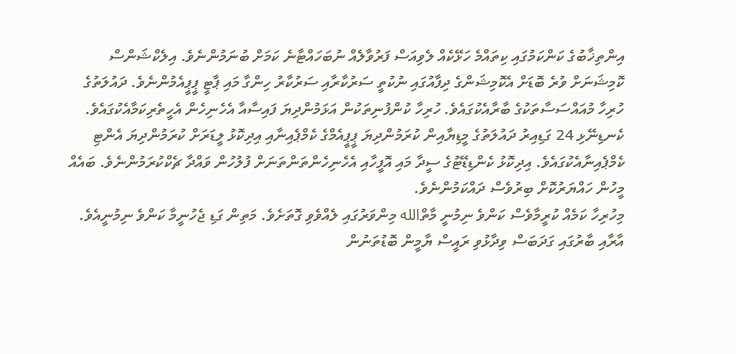އިންތިޚާބުގެ ކަންކަމުގައި ކިތައްމެ ހަޅޭކެއް ލެވިއަސް ފަރުވާލެއް ނުބަހައްޓާނެ ކަމަށް ބުނަމުންނެވެ. އިލެކްޝަންސް ކޮމިޝަނަށް ވުރެ ބޮޑަށް އެކޮމިޝަންގެ ދިފާއުގައި ނުކުތީ ސަރުކާރާއި ސަރުކާރު ހިންގާ މައި ޕާޓީ ޕީޕީއެމުންނެވެ. ދައުލަތުގެ ހުރިހާ މުއައްސަސާތަކުގެ ބާރާއެކުގައެވެ. ހުރިހާ ކުންފުނިތަކުން އަޅަމުންދިޔަ ފައިސާއާ އެހެނިހެން އެހީތެރިކަމާއެކުގައެވެ. ކެނޑިނޭޅި 24 ގަޑިއިރު ދައުލަތުގެ މީޑިޔާއިން ކުރަމުންދިޔަ ޕީޕީއެމްގެ ކެމްޕެއިނާއި އިދިކޮޅު ލީޑަރަށް ކުރަމުންދިޔަ އެންޓި ކެމްޕެއިނާއެކުގައެވެ. އިދިކޮޅު ކެންޑިޑޭޓުގެ ސީދާ މައި އޮފީހާއި އެހެނިހެންތަންތަނަށް ފުލުހުން ވައްދާ ޗެކްކުރަމުންނެވެ. ބައެއް މީހުން ހައްޔަރުކޮށް ބިރުވެސް ދައްކަމުންނެވެ.
މިހުރިހާ ކަމެއް ކުރީމާވެސް ކަންވެ ނިމުނީ މާތްالله މިންވަރުގައި ލެއްވެވި ގޮތަށެވެ. މަތިން ގަޑި ޖެހުނީމާ ކަންވެ ނިމުނީއެވެ. އާރާއި ބާރުގައި ގަދަބަސް ވިދާޅުވި ރައީސް ޔާމީން ބޮޑުތަނުން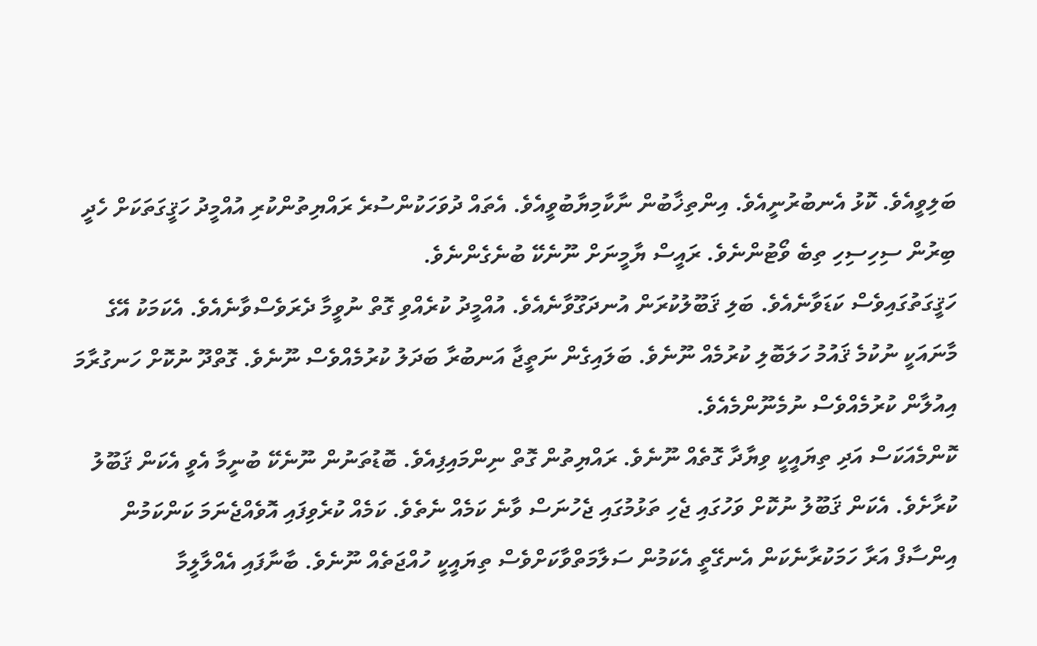ބަލިވީއެވެ. ކޮޅު އެނބުރުނީއެވެ. އިންތިޚާބުން ނާކާމިޔާބުވީއެވެ. އެތައް ދުވަހަކުންސުރެ ރައްޔިތުންކުރި އުއްމީދު ހަޤީގަތަކަށް ހެދީ ބިރުން ސިހިސިހި ތިބެ ވޯޓުންނެވެ. ރައީސް ޔާމީނަށް ނޫނެކޭ ބުނެގެންނެވެ.
ހަޤީގަތުގައިވެސް ކަޑަވާނެއެވެ. ބަލި ޤަބޫލުކުރަން އުނދަގޫވާނެއެވެ. އުއްމީދު ކުރެއްވި ގޮތް ނުވީމާ ދެރަވެސްވާނެއެވެ. އެކަމަކު އޭގެ މާނައަކީ ނުކުމެ ޤައުމު ހަލަބޮލި ކުރުމެއް ނޫނެވެ. ބަލައިގެން ނަތީޖާ އަނބުރާ ބަދަލު ކުރުމެއްވެސް ނޫނެވެ. ގޮތްދޫ ނުކޮށް ހަނގުރާމަ އިއުލާން ކުރުމެއްވެސް ނުމެނޫންމެއެވެ.
ކޮންމެއަކަސް އަދި ތިޔައީކީ ވިޔާދާ ގޮތެއް ނޫނެވެ. ރައްޔިތުން ގޮތް ނިންމައިފިއެވެ. ބޮޑުތަނުން ނޫނެކޭ ބުނީމާ އެވީ އެކަން ޤަބޫލު ކުރާށެވެ. އެކަން ޤަބޫލު ނުކޮށް ވަހުގައި ޖެހި ތަޅުމުގައި ޖެހުނަސް ވާނެ ކަމެއް ނެތެވެ. ކަމެއް ކުރެވިފައި އޮވެއްޖެނަމަ ކަންކަމުން އިންސާފް އަރާ ހަމަކުރާނެކަން އެނގޭތީ އެކަމުން ސަލާމަތްވާކަށްވެސް ތިޔައީކީ ހުއްޖަތެއް ނޫނެވެ. ބާނާފައި އެއްލާލީމާ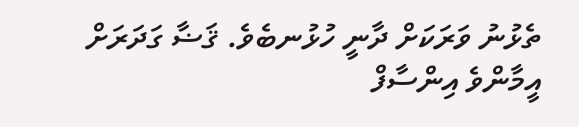ތެޅުނު ވަރަކަށް ދާނީ ހުޅުނބެވެ. ޤަޟާ ގަދަރަށް އީމާންވެ އިންސާފް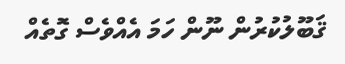ޤަބޫލުކުރުން ނޫން ހަމަ އެއްވެސް ގޮތެއް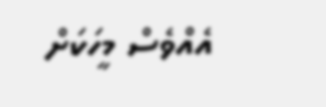އެއްވެސް މީހަކަށް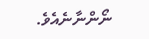ނޯންނާނެއެވެ.